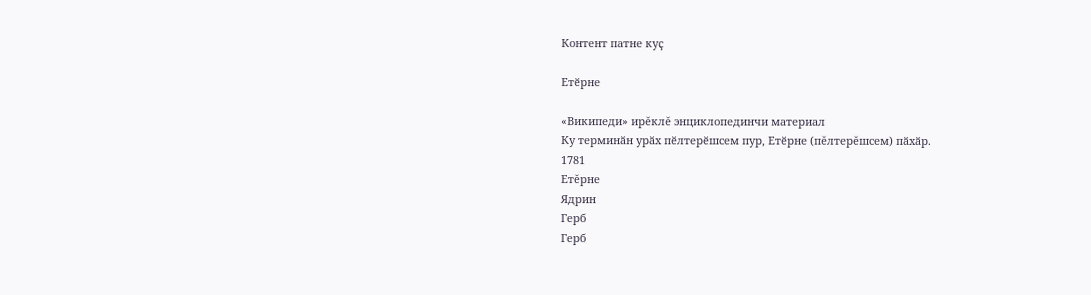Контент патне куҫ

Етӗрне

«Википеди» ирĕклĕ энциклопединчи материал
Ку терминӑн урӑх пӗлтерӗшсем пур, Етӗрне (пĕлтерĕшсем) пӑхӑр.
1781
Етĕрне
Ядрин
Герб
Герб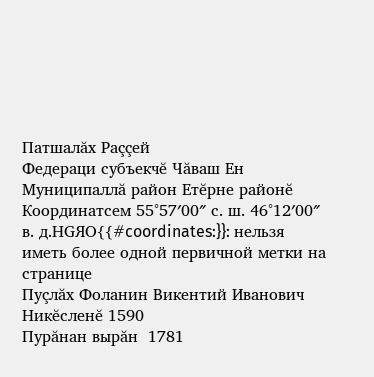Патшалăх Раççей
Федераци субъекчĕ Чăваш Ен
Муниципаллă район Етĕрне районĕ
Координатсем 55°57′00″ с. ш. 46°12′00″ в. д.HGЯO{{#coordinates:}}: нельзя иметь более одной первичной метки на странице
Пуçлăх Фоланин Викентий Иванович
Никĕсленĕ 1590
Пурăнан вырăн  1781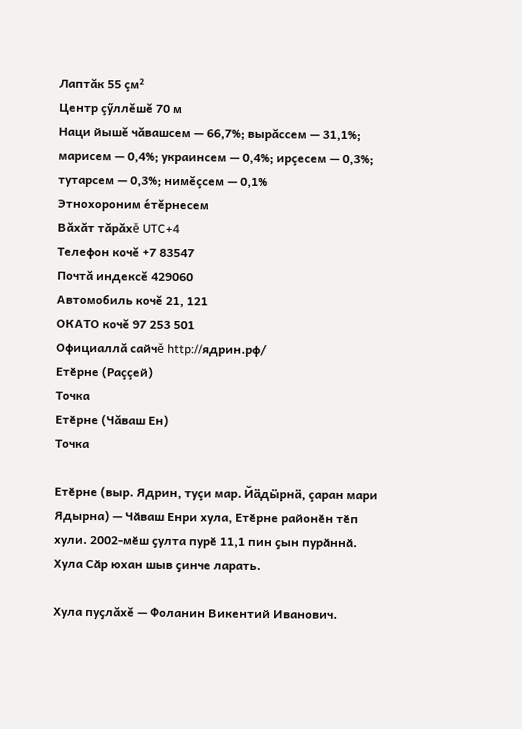Лаптăк 55 çм²
Центр çӳллĕшĕ 70 м
Наци йышĕ чăвашсем — 66,7%; вырăссем — 31,1%; марисем — 0,4%; украинсем — 0,4%; ирçесем — 0,3%; тутарсем — 0,3%; нимĕçсем — 0,1%
Этнохороним е́тĕрнесем
Вăхăт тăрăхĕ UTC+4
Телефон кочĕ +7 83547
Почтă индексĕ 429060
Автомобиль кочĕ 21, 121
ОКАТО кочĕ 97 253 501
Официаллă сайчĕ http://ядрин.рф/
Етӗрне (Раççей)
Точка
Етӗрне (Чăваш Ен)
Точка

Етӗрне (выр. Ядрин, туçи мар. Йӓдӹрнӓ, çаран мари Ядырна) — Чӑваш Енри хула, Етӗрне районӗн тӗп хули. 2002-мӗш ҫулта пурӗ 11,1 пин ҫын пурӑннӑ. Хула Сӑр юхан шыв ҫинче ларать.

Хула пуҫлăхĕ — Фоланин Викентий Иванович.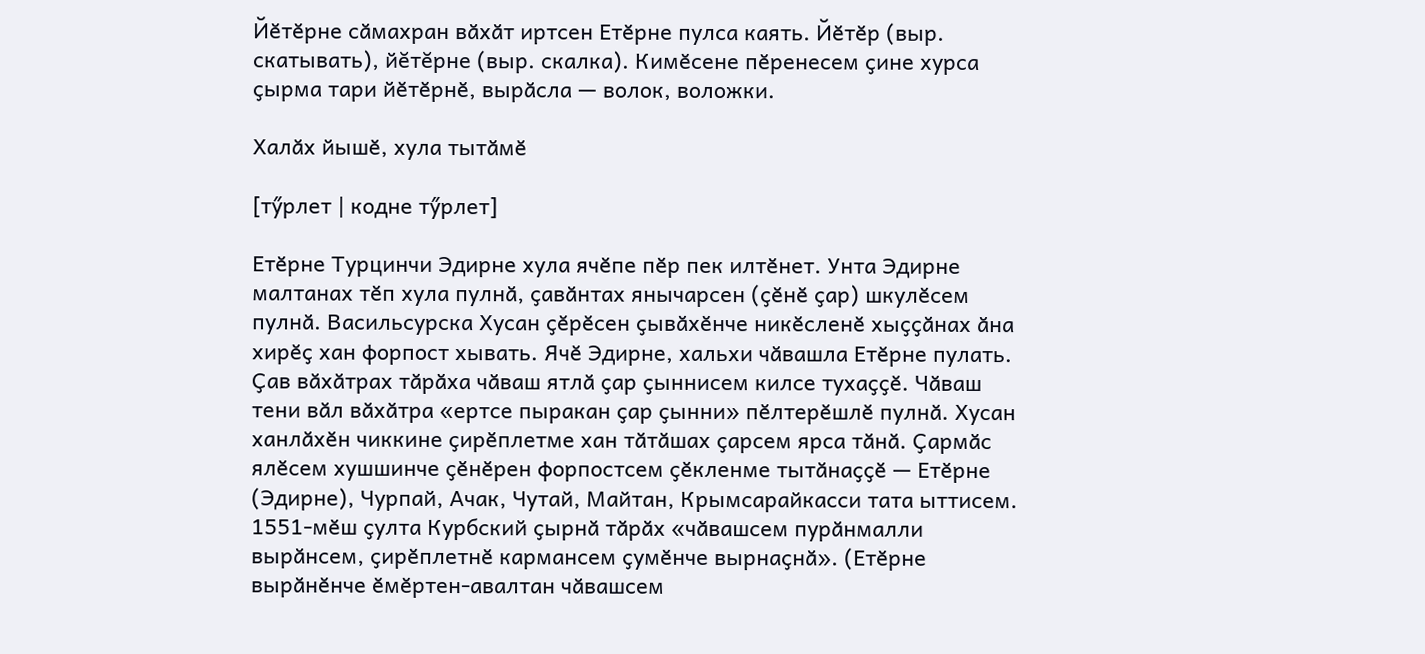Йӗтӗрне сӑмахран вӑхӑт иртсен Етӗрне пулса каять. Йӗтӗр (выр. скатывать), йĕтĕрне (выр. скалка). Кимӗсене пӗренесем ҫине хурса ҫырма тари йӗтӗрнӗ, вырӑсла — волок, воложки.

Халӑх йышӗ, хула тытӑмӗ

[тӳрлет | кодне тӳрлет]

Етӗрне Турцинчи Эдирне хула ячӗпе пӗр пек илтӗнет. Унта Эдирне малтанах тӗп хула пулнӑ, ҫавӑнтах янычарсен (ҫӗнӗ ҫар) шкулӗсем пулнӑ. Васильсурска Хусан ҫӗрӗсен ҫывӑхӗнче никӗсленӗ хыҫҫӑнах ӑна хирӗҫ хан форпост хывать. Ячӗ Эдирне, хальхи чӑвашла Етӗрне пулать. Ҫав вӑхӑтрах тӑрӑха чӑваш ятлӑ ҫар ҫыннисем килсе тухаҫҫӗ. Чӑваш тени вӑл вӑхӑтра «ертсе пыракан ҫар ҫынни» пӗлтерӗшлӗ пулнӑ. Хусан ханлӑхӗн чиккине ҫирӗплетме хан тӑтӑшах ҫарсем ярса тӑнӑ. Ҫармӑс ялӗсем хушшинче ҫӗнӗрен форпостсем ҫӗкленме тытӑнаҫҫӗ — Етӗрне (Эдирне), Чурпай, Ачак, Чутай, Майтан, Крымсарайкасси тата ыттисем. 1551-мӗш ҫулта Курбский ҫырнӑ тӑрӑх «чӑвашсем пурӑнмалли вырӑнсем, ҫирӗплетнӗ кармансем ҫумӗнче вырнаҫнӑ». (Етӗрне вырӑнӗнче ӗмӗртен-авалтан чӑвашсем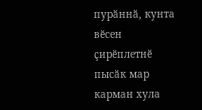пурӑннӑ, кунта вӗсен ҫирӗплетнӗ пысӑк мар карман хула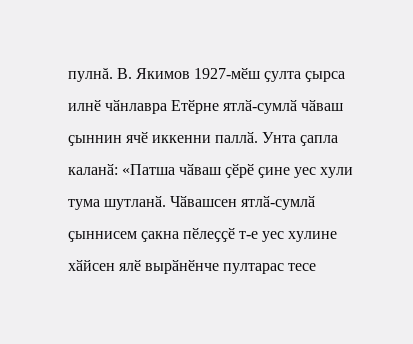пулнă. В. Якимов 1927-мӗш ҫулта ҫырса илнӗ чӑнлавра Етӗрне ятлӑ-сумлӑ чӑваш ҫыннин ячӗ иккенни паллӑ. Унта ҫапла каланӑ: «Патша чӑваш ҫӗрӗ ҫине уес хули тума шутланӑ. Чӑвашсен ятлӑ-сумлӑ ҫыннисем ҫакна пӗлеҫҫӗ т-е уес хулине хӑйсен ялӗ вырӑнӗнче пултарас тесе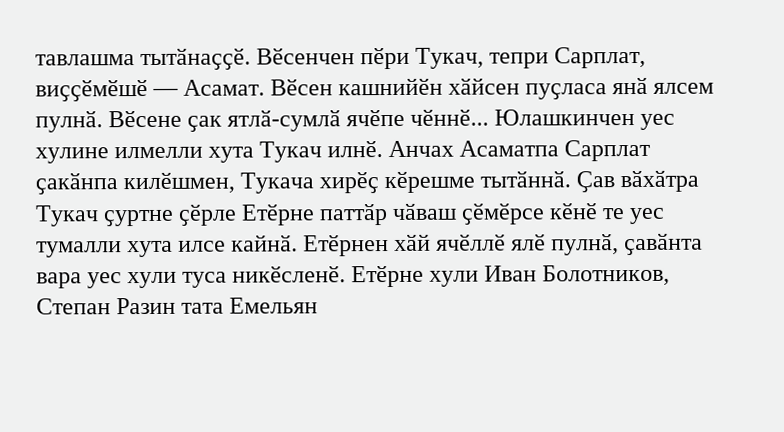тавлашма тытӑнаҫҫӗ. Вӗсенчен пӗри Тукач, тепри Сарплат, виҫҫӗмӗшӗ — Асамат. Вӗсен кашнийӗн хӑйсен пуҫласа янӑ ялсем пулнӑ. Вӗсене ҫак ятлӑ-сумлӑ ячӗпе чӗннӗ... Юлашкинчен уес хулине илмелли хута Тукач илнӗ. Анчах Асаматпа Сарплат ҫакӑнпа килӗшмен, Тукача хирӗҫ кӗрешме тытӑннӑ. Ҫав вӑхӑтра Тукач ҫуртне ҫӗрле Етӗрне паттӑр чӑваш ҫӗмӗрсе кӗнӗ те уес тумалли хута илсе кайнӑ. Етӗрнен хӑй ячӗллӗ ялӗ пулнӑ, ҫавӑнта вара уес хули туса никӗсленӗ. Етӗрне хули Иван Болотников, Степан Разин тата Емельян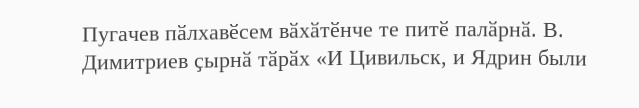Пугачев пӑлхавӗсем вӑхӑтӗнче те питӗ палӑрнӑ. В. Димитриев ҫырнӑ тӑрӑх «И Цивильск, и Ядрин были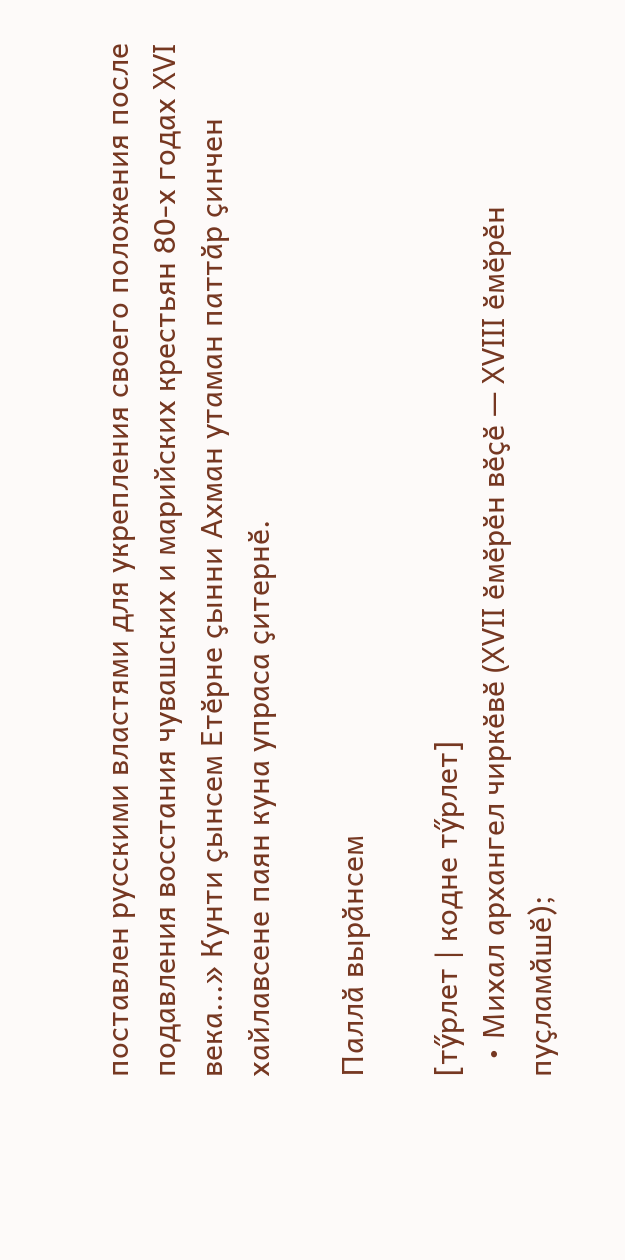поставлен русскими властями для укрепления своего положения после подавления восстания чувашских и марийских крестьян 80-х годах XVI века...» Кунти ҫынсем Етӗрне ҫынни Ахман утаман паттӑр ҫинчен хайлавсене паян куна упраса ҫитернӗ.

Паллӑ вырӑнсем

[тӳрлет | кодне тӳрлет]
  • Михал архангел чиркӗвӗ (XVII ӗмӗрӗн вӗҫӗ — XVIII ӗмӗрӗн пуҫламӑшӗ);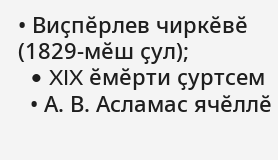• Виҫпӗрлев чиркӗвӗ (1829-мӗш ҫул);
  • XIX ӗмӗрти ҫуртсем
  • А. В. Асламас ячӗллӗ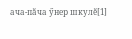ача-пӑча ӳнер шкулӗ[1]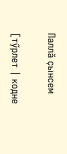Паллӑ ҫынсем

[тӳрлет | кодне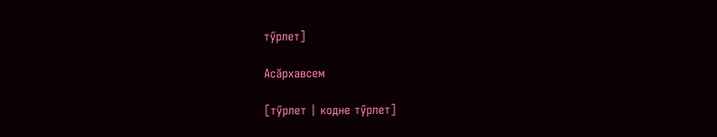тӳрлет]

Асӑрхавсем

[тӳрлет | кодне тӳрлет]